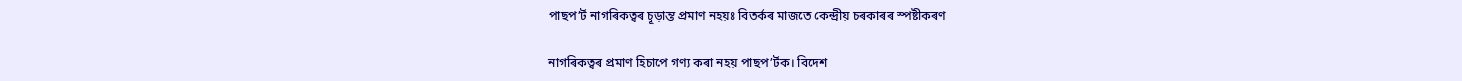পাছপ’ৰ্ট নাগৰিকত্বৰ চূড়ান্ত প্ৰমাণ নহয়ঃ বিতৰ্কৰ মাজতে কেন্দ্ৰীয় চৰকাৰৰ স্পষ্টীকৰণ

নাগৰিকত্বৰ প্ৰমাণ হিচাপে গণ্য কৰা নহয় পাছপ’ৰ্টক। বিদেশ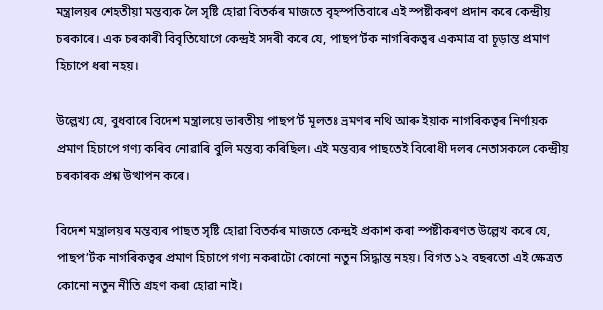মন্ত্ৰালয়ৰ শেহতীয়া মন্তব্যক লৈ সৃষ্টি হোৱা বিতৰ্কৰ মাজতে বৃহস্পতিবাৰে এই স্পষ্টীকৰণ প্ৰদান কৰে কেন্দ্ৰীয় চৰকাৰে। এক চৰকাৰী বিবৃতিযোগে কেন্দ্ৰই সদৰী কৰে যে, পাছপ’ৰ্টক নাগৰিকত্বৰ একমাত্ৰ বা চূড়ান্ত প্ৰমাণ হিচাপে ধৰা নহয়।

উল্লেখ্য যে, বুধবাৰে বিদেশ মন্ত্ৰালয়ে ভাৰতীয় পাছপ’ৰ্ট মূলতঃ ভ্ৰমণৰ নথি আৰু ইয়াক নাগৰিকত্বৰ নিৰ্ণায়ক প্ৰমাণ হিচাপে গণ্য কৰিব নোৱাৰি বুলি মন্তব্য কৰিছিল। এই মন্তব্যৰ পাছতেই বিৰোধী দলৰ নেতাসকলে কেন্দ্ৰীয় চৰকাৰক প্ৰশ্ন উত্থাপন কৰে।

বিদেশ মন্ত্ৰালয়ৰ মন্তব্যৰ পাছত সৃষ্টি হোৱা বিতৰ্কৰ মাজতে কেন্দ্ৰই প্ৰকাশ কৰা স্পষ্টীকৰণত উল্লেখ কৰে যে, পাছপ’ৰ্টক নাগৰিকত্বৰ প্ৰমাণ হিচাপে গণ্য নকৰাটো কোনো নতুন সিদ্ধান্ত নহয়। বিগত ১২ বছৰতো এই ক্ষেত্ৰত কোনো নতুন নীতি গ্ৰহণ কৰা হোৱা নাই।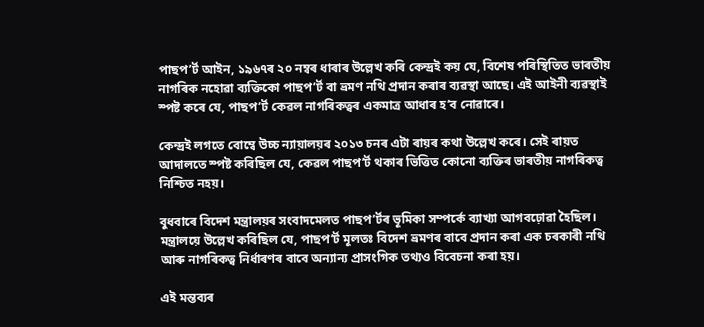পাছপ’ৰ্ট আইন, ১৯৬৭ৰ ২০ নম্বৰ ধাৰাৰ উল্লেখ কৰি কেন্দ্ৰই কয় যে, বিশেষ পৰিস্থিতিত ভাৰতীয় নাগৰিক নহোৱা ব্যক্তিকো পাছপ’ৰ্ট বা ভ্ৰমণ নথি প্ৰদান কৰাৰ ব্যৱস্থা আছে। এই আইনী ব্যৱস্থাই স্পষ্ট কৰে যে, পাছপ’ৰ্ট কেৱল নাগৰিকত্বৰ একমাত্ৰ আধাৰ হ’ব নোৱাৰে।

কেন্দ্ৰই লগতে বোম্বে উচ্চ ন্যায়ালয়ৰ ২০১৩ চনৰ এটা ৰায়ৰ কথা উল্লেখ কৰে। সেই ৰায়ত আদালতে স্পষ্ট কৰিছিল যে, কেৱল পাছপ’ৰ্ট থকাৰ ভিত্তিত কোনো ব্যক্তিৰ ভাৰতীয় নাগৰিকত্ব নিশ্চিত নহয়।

বুধবাৰে বিদেশ মন্ত্ৰালয়ৰ সংবাদমেলত পাছপ’ৰ্টৰ ভূমিকা সম্পৰ্কে ব্যাখ্যা আগবঢ়োৱা হৈছিল। মন্ত্ৰালয়ে উল্লেখ কৰিছিল যে, পাছপ’ৰ্ট মূলতঃ বিদেশ ভ্ৰমণৰ বাবে প্ৰদান কৰা এক চৰকাৰী নথি আৰু নাগৰিকত্ব নিৰ্ধাৰণৰ বাবে অন্যান্য প্ৰাসংগিক তথ্যও বিবেচনা কৰা হয়।

এই মন্তব্যৰ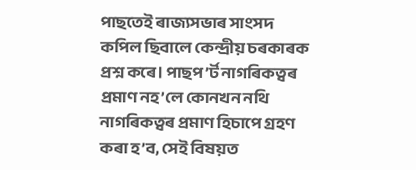পাছতেই ৰাজ্যসভাৰ সাংসদ কপিল ছিবালে কেন্দ্ৰীয় চৰকাৰক প্ৰশ্ন কৰে। পাছপ’ৰ্ট নাগৰিকত্বৰ প্ৰমাণ নহ’লে কোনখন নথি নাগৰিকত্বৰ প্ৰমাণ হিচাপে গ্ৰহণ কৰা হ’ব, সেই বিষয়ত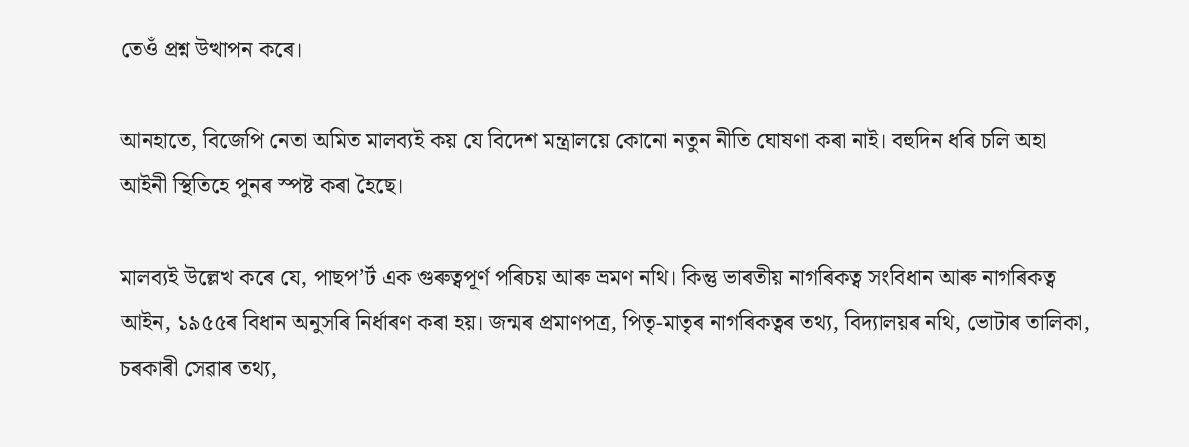তেওঁ প্ৰশ্ন উত্থাপন কৰে।

আনহাতে, বিজেপি নেতা অমিত মালব্যই কয় যে বিদেশ মন্ত্ৰালয়ে কোনো নতুন নীতি ঘোষণা কৰা নাই। বহুদিন ধৰি চলি অহা আইনী স্থিতিহে পুনৰ স্পষ্ট কৰা হৈছে।

মালব্যই উল্লেখ কৰে যে, পাছপ’ৰ্ট এক গুৰুত্বপূৰ্ণ পৰিচয় আৰু ভ্ৰমণ নথি। কিন্তু ভাৰতীয় নাগৰিকত্ব সংবিধান আৰু নাগৰিকত্ব আইন, ১৯৫৫ৰ বিধান অনুসৰি নিৰ্ধাৰণ কৰা হয়। জন্মৰ প্ৰমাণপত্ৰ, পিতৃ-মাতৃৰ নাগৰিকত্বৰ তথ্য, বিদ্যালয়ৰ নথি, ভোটাৰ তালিকা, চৰকাৰী সেৱাৰ তথ্য,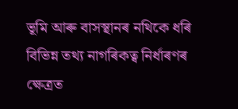ভূমি আৰু বাসস্থানৰ নথিকে ধৰি বিভিন্ন তথ্য নাগৰিকত্ব নিৰ্ধাৰণৰ ক্ষেত্ৰত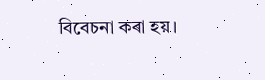বিবেচনা কৰা হয়।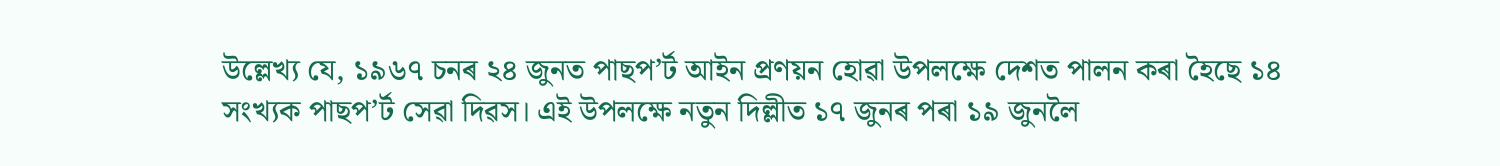উল্লেখ্য যে, ১৯৬৭ চনৰ ২৪ জুনত পাছপ’ৰ্ট আইন প্ৰণয়ন হোৱা উপলক্ষে দেশত পালন কৰা হৈছে ১৪ সংখ্যক পাছপ’ৰ্ট সেৱা দিৱস। এই উপলক্ষে নতুন দিল্লীত ১৭ জুনৰ পৰা ১৯ জুনলৈ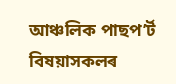আঞ্চলিক পাছপ’ৰ্ট বিষয়াসকলৰ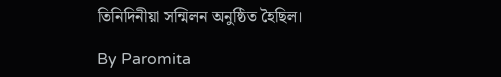তিনিদিনীয়া সন্মিলন অনুষ্ঠিত হৈছিল।

By Paromita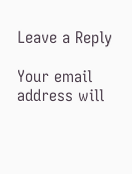Leave a Reply

Your email address will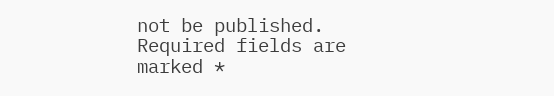not be published. Required fields are marked *